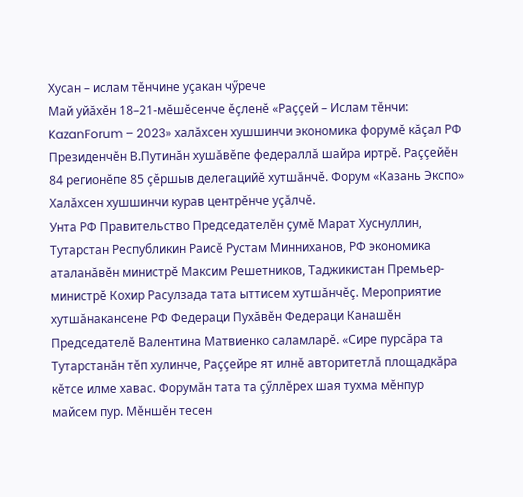Хусан – ислам тӗнчине уçакан чӳрече
Май уйăхӗн 18–21-мӗшӗсенче ӗçленӗ «Раççей – Ислам тӗнчи: KazanForum – 2023» халăхсен хушшинчи экономика форумӗ кăçал РФ Президенчӗн В.Путинăн хушăвӗпе федераллă шайра иртрӗ. Раççейӗн 84 регионӗпе 85 çӗршыв делегацийӗ хутшăнчӗ. Форум «Казань Экспо» Халăхсен хушшинчи курав центрӗнче уçăлчӗ.
Унта РФ Правительство Председателӗн çумӗ Марат Хуснуллин, Тутарстан Республикин Раисӗ Рустам Минниханов, РФ экономика аталанăвӗн министрӗ Максим Решетников, Таджикистан Премьер-министрӗ Кохир Расулзада тата ыттисем хутшăнчӗç. Мероприятие хутшăнакансене РФ Федераци Пухăвӗн Федераци Канашӗн Председателӗ Валентина Матвиенко саламларӗ. «Сире пурсăра та Тутарстанăн тӗп хулинче, Раççейре ят илнӗ авторитетлă площадкăра кӗтсе илме хавас. Форумăн тата та çӳллӗрех шая тухма мӗнпур майсем пур. Мӗншӗн тесен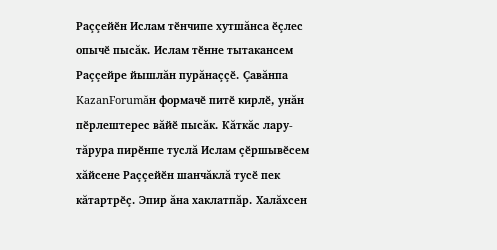Раççейӗн Ислам тӗнчипе хутшăнса ӗçлес опычӗ пысăк. Ислам тӗнне тытакансем Раççейре йышлăн пурăнаççӗ. Çавăнпа KazanForumăн формачӗ питӗ кирлӗ, унăн пӗрлештерес вăйӗ пысăк. Кăткăс лару-тăрура пирӗнпе туслă Ислам çӗршывӗсем хăйсене Раççейӗн шанчăклă тусӗ пек кăтартрӗç. Эпир ăна хаклатпăр. Халăхсен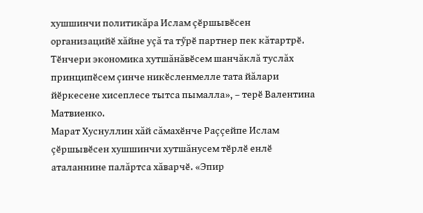хушшинчи политикăра Ислам çӗршывӗсен организацийӗ хăйне уçă та тӳрӗ партнер пек кăтартрӗ. Тӗнчери экономика хутшăнăвӗсем шанчăклă туслăх принципӗсем çинче никӗсленмелле тата йăлари йӗркесене хисеплесе тытса пымалла», – терӗ Валентина Матвиенко.
Марат Хуснуллин хăй сăмахӗнче Раççейпе Ислам çӗршывӗсен хушшинчи хутшăнусем тӗрлӗ енлӗ аталаннине палăртса хăварчӗ. «Эпир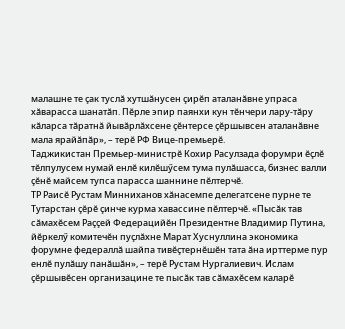малашне те çак туслă хутшăнусен çирӗп аталанăвне упраса хăварасса шанатăп. Пӗрле эпир паянхи кун тӗнчери лару-тăру кăларса тăратнă йывăрлăхсене çӗнтерсе çӗршывсен аталанăвне мала ярайăпăр», – терӗ РФ Вице-премьерӗ.
Таджикистан Премьер-министрӗ Кохир Расулзада форумри ӗçлӗ тӗлпулусем нумай енлӗ килӗшӳсем тума пулăшасса, бизнес валли çӗнӗ майсем тупса парасса шаннине пӗлтерчӗ.
ТР Раисӗ Рустам Минниханов хăнасемпе делегатсене пурне те Тутарстан çӗрӗ çинче курма хавассине пӗлтерчӗ. «Пысăк тав сăмахӗсем Раççей Федерацийӗн Президентне Владимир Путина, йӗркелӳ комитечӗн пуçлăхне Марат Хуснуллина экономика форумне федераллă шайпа тивӗçтернӗшӗн тата ăна ирттерме пур енлӗ пулăшу панăшăн», – терӗ Рустам Нургалиевич. Ислам çӗршывӗсен организацине те пысăк тав сăмахӗсем каларӗ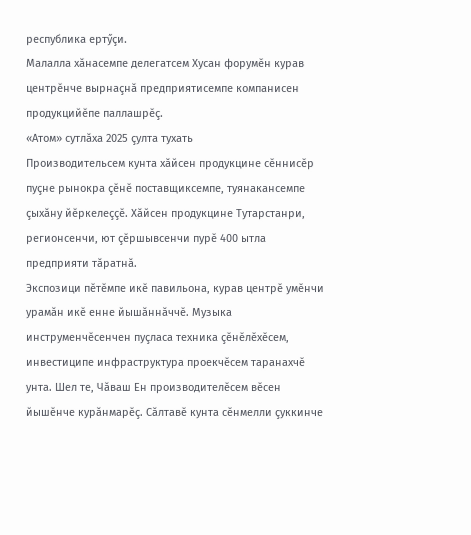республика ертӳçи.
Малалла хăнасемпе делегатсем Хусан форумӗн курав центрӗнче вырнаçнă предприятисемпе компанисен продукцийӗпе паллашрӗç.
«Атом» сутлăха 2025 çулта тухать
Производительсем кунта хăйсен продукцине сӗннисӗр пуçне рынокра çӗнӗ поставщиксемпе, туянакансемпе çыхăну йӗркелеççӗ. Хăйсен продукцине Тутарстанри, регионсенчи, ют çӗршывсенчи пурӗ 400 ытла предприяти тăратнă.
Экспозици пӗтӗмпе икӗ павильона, курав центрӗ умӗнчи урамăн икӗ енне йышăннăччӗ. Музыка инструменчӗсенчен пуçласа техника çӗнӗлӗхӗсем, инвестиципе инфраструктура проекчӗсем таранахчӗ унта. Шел те, Чăваш Ен производителӗсем вӗсен йышӗнче курăнмарӗç. Сăлтавӗ кунта сӗнмелли çуккинче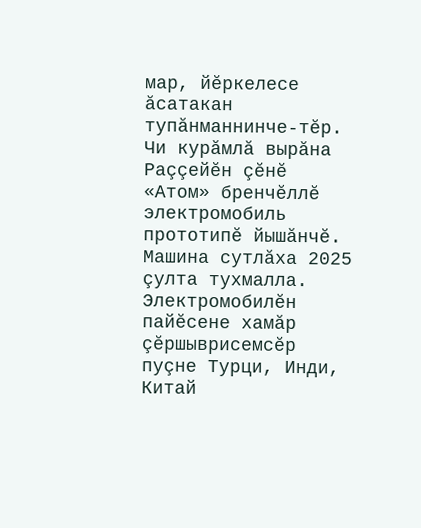мар, йӗркелесе ăсатакан тупăнманнинче-тӗр.
Чи курăмлă вырăна Раççейӗн çӗнӗ «Атом» бренчӗллӗ электромобиль прототипӗ йышăнчӗ. Машина сутлăха 2025 çулта тухмалла. Электромобилӗн пайӗсене хамăр çӗршыврисемсӗр пуçне Турци, Инди, Китай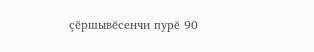çӗршывӗсенчи пурӗ 90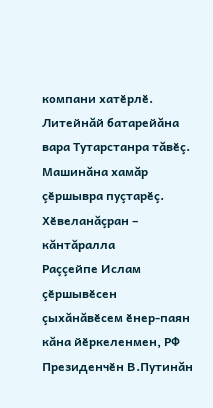компани хатӗрлӗ. Литейнăй батарейăна вара Тутарстанра тăвӗç. Машинăна хамăр çӗршывра пуçтарӗç.
Хӗвеланăçран – кăнтăралла
Раççейпе Ислам çӗршывӗсен çыхăнăвӗсем ӗнер-паян кăна йӗркеленмен, РФ Президенчӗн В.Путинăн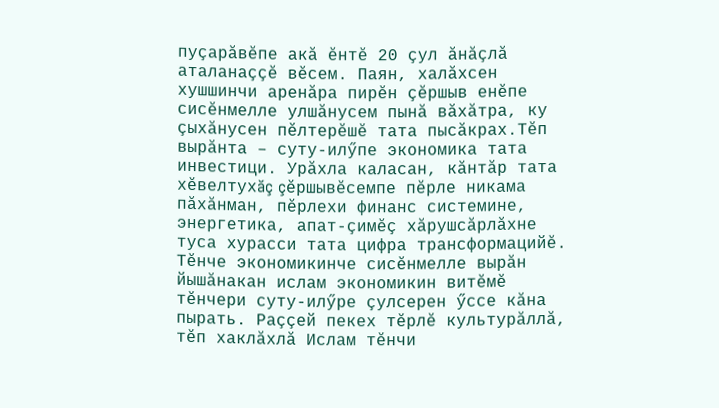пуçарăвӗпе акă ӗнтӗ 20 çул ăнăçлă аталанаççӗ вӗсем. Паян, халăхсен хушшинчи аренăра пирӗн çӗршыв енӗпе сисӗнмелле улшăнусем пынă вăхăтра, ку çыхăнусен пӗлтерӗшӗ тата пысăкрах.Тӗп вырăнта – суту-илӳпе экономика тата инвестици. Урăхла каласан, кăнтăр тата хӗвелтухăç çӗршывӗсемпе пӗрле никама пăхăнман, пӗрлехи финанс системине, энергетика, апат-çимӗç хăрушсăрлăхне туса хурасси тата цифра трансформацийӗ.
Тӗнче экономикинче сисӗнмелле вырăн йышăнакан ислам экономикин витӗмӗ тӗнчери суту-илӳре çулсерен ӳссе кăна пырать. Раççей пекех тӗрлӗ культурăллă, тӗп хаклăхлă Ислам тӗнчи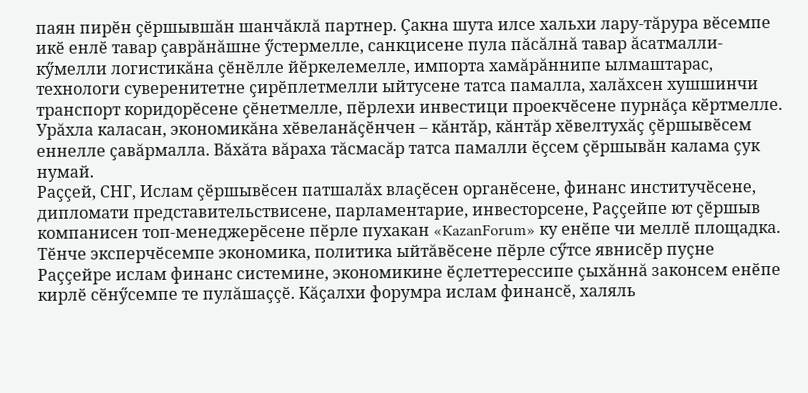паян пирӗн çӗршывшăн шанчăклă партнер. Çакна шута илсе хальхи лару-тăрура вӗсемпе икӗ енлӗ тавар çаврăнăшне ӳстермелле, санкцисене пула пăсăлнă тавар ăсатмалли-кӳмелли логистикăна çӗнӗлле йӗркелемелле, импорта хамăрăннипе ылмаштарас, технологи суверенитетне çирӗплетмелли ыйтусене татса памалла, халăхсен хушшинчи транспорт коридорӗсене çӗнетмелле, пӗрлехи инвестици проекчӗсене пурнăçа кӗртмелле. Урăхла каласан, экономикăна хӗвеланăçӗнчен – кăнтăр, кăнтăр хӗвелтухăç çӗршывӗсем еннелле çавăрмалла. Вăхăта вăраха тăсмасăр татса памалли ӗçсем çӗршывăн калама çук нумай.
Раççей, СНГ, Ислам çӗршывӗсен патшалăх влаçӗсен органӗсене, финанс институчӗсене, дипломати представительствисене, парламентарие, инвесторсене, Раççейпе ют çӗршыв компанисен топ-менеджерӗсене пӗрле пухакан «KazanForum» ку енӗпе чи меллӗ площадка. Тӗнче эксперчӗсемпе экономика, политика ыйтăвӗсене пӗрле сӳтсе явнисӗр пуçне Раççейре ислам финанс системине, экономикине ӗçлеттерессипе çыхăннă законсем енӗпе кирлӗ сӗнӳсемпе те пулăшаççӗ. Кăçалхи форумра ислам финансӗ, халяль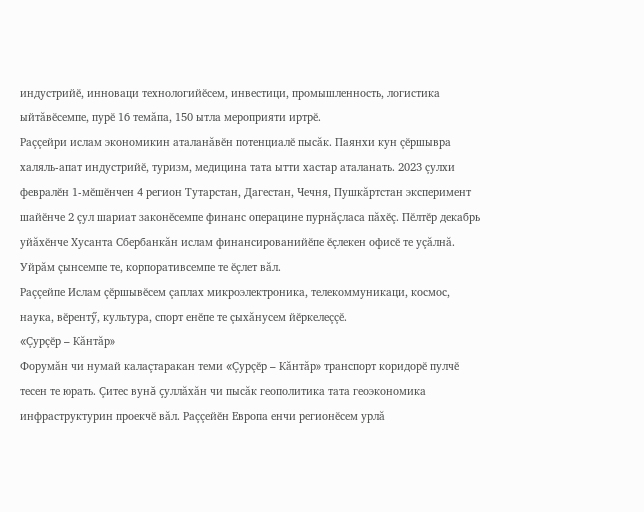индустрийӗ, инноваци технологийӗсем, инвестици, промышленность, логистика ыйтăвӗсемпе, пурӗ 16 темăпа, 150 ытла мероприяти иртрӗ.
Раççейри ислам экономикин аталанăвӗн потенциалӗ пысăк. Паянхи кун çӗршывра халяль-апат индустрийӗ, туризм, медицина тата ытти хастар аталанать. 2023 çулхи февралӗн 1-мӗшӗнчен 4 регион Тутарстан, Дагестан, Чечня, Пушкăртстан эксперимент шайӗнче 2 çул шариат законӗсемпе финанс операцине пурнăçласа пăхӗç. Пӗлтӗр декабрь уйăхӗнче Хусанта Сбербанкăн ислам финансированийӗпе ӗçлекен офисӗ те уçăлнă. Уйрăм çынсемпе те, корпоративсемпе те ӗçлет вăл.
Раççейпе Ислам çӗршывӗсем çаплах микроэлектроника, телекоммуникаци, космос, наука, вӗрентӳ, культура, спорт енӗпе те çыхăнусем йӗркелеççӗ.
«Çурçӗр – Кăнтăр»
Форумăн чи нумай калаçтаракан теми «Çурçӗр – Кăнтăр» транспорт коридорӗ пулчӗ тесен те юрать. Çитес вунă çуллăхăн чи пысăк геополитика тата геоэкономика инфраструктурин проекчӗ вăл. Раççейӗн Европа енчи регионӗсем урлă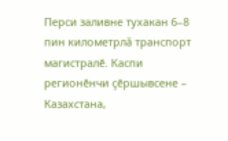Перси заливне тухакан 6–8 пин километрлă транспорт магистралӗ. Каспи регионӗнчи çӗршывсене – Казахстана,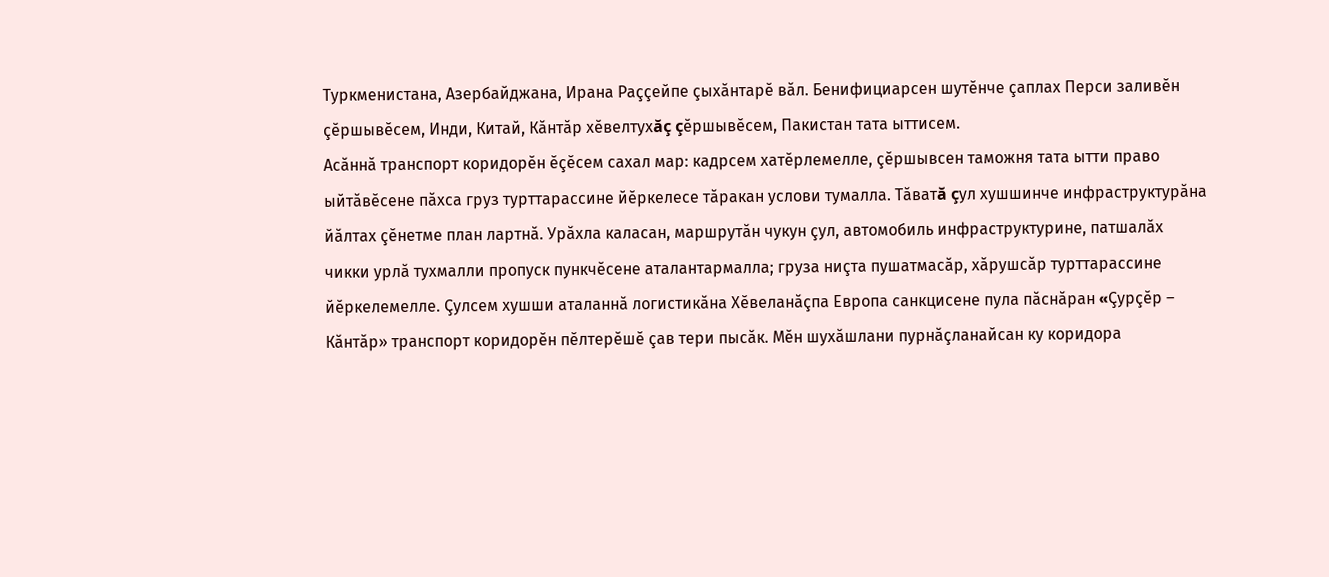Туркменистана, Азербайджана, Ирана Раççейпе çыхăнтарӗ вăл. Бенифициарсен шутӗнче çаплах Перси заливӗн çӗршывӗсем, Инди, Китай, Кăнтăр хӗвелтухăç çӗршывӗсем, Пакистан тата ыттисем.
Асăннă транспорт коридорӗн ӗçӗсем сахал мар: кадрсем хатӗрлемелле, çӗршывсен таможня тата ытти право ыйтăвӗсене пăхса груз турттарассине йӗркелесе тăракан услови тумалла. Тăватă çул хушшинче инфраструктурăна йăлтах çӗнетме план лартнă. Урăхла каласан, маршрутăн чукун çул, автомобиль инфраструктурине, патшалăх чикки урлă тухмалли пропуск пункчӗсене аталантармалла; груза ниçта пушатмасăр, хăрушсăр турттарассине йӗркелемелле. Çулсем хушши аталаннă логистикăна Хӗвеланăçпа Европа санкцисене пула пăснăран «Çурçӗр – Кăнтăр» транспорт коридорӗн пӗлтерӗшӗ çав тери пысăк. Мӗн шухăшлани пурнăçланайсан ку коридора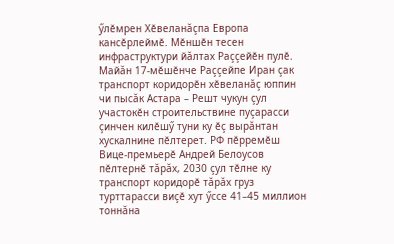ӳлӗмрен Хӗвеланăçпа Европа кансӗрлеймӗ. Мӗншӗн тесен инфраструктури йăлтах Раççейӗн пулӗ. Майăн 17-мӗшӗнче Раççейпе Иран çак транспорт коридорӗн хӗвеланăç юппин чи пысăк Астара – Решт чукун çул участокӗн строительствине пуçарасси çинчен килӗшӳ туни ку ӗç вырăнтан хускалнине пӗлтерет. РФ пӗрремӗш Вице-премьерӗ Андрей Белоусов пӗлтернӗ тăрăх, 2030 çул тӗлне ку транспорт коридорӗ тăрăх груз турттарасси виçӗ хут ӳссе 41–45 миллион тоннăна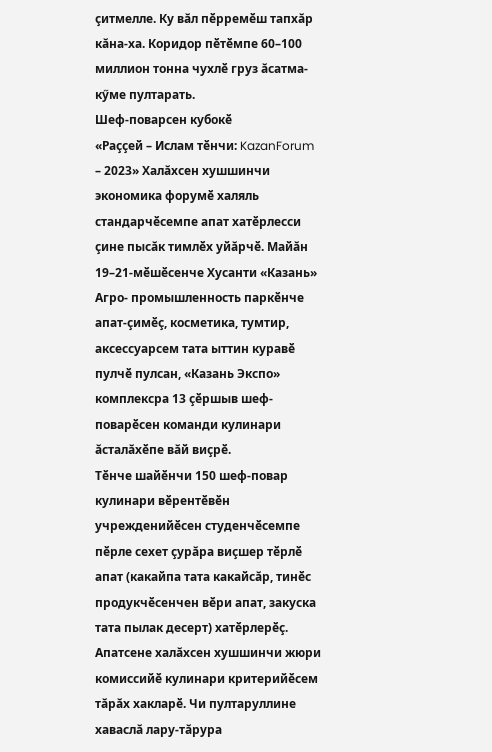çитмелле. Ку вăл пӗрремӗш тапхăр кăна-ха. Коридор пӗтӗмпе 60–100 миллион тонна чухлӗ груз ăсатма-кӳме пултарать.
Шеф-поварсен кубокӗ
«Раççей – Ислам тӗнчи: KazanForum – 2023» Халăхсен хушшинчи экономика форумӗ халяль стандарчӗсемпе апат хатӗрлесси çине пысăк тимлӗх уйăрчӗ. Майăн 19–21-мӗшӗсенче Хусанти «Казань» Агро- промышленность паркӗнче апат-çимӗç, косметика, тумтир, аксессуарсем тата ыттин куравӗ пулчӗ пулсан, «Казань Экспо» комплексра 13 çӗршыв шеф-поварӗсен команди кулинари ăсталăхӗпе вăй виçрӗ.
Тӗнче шайӗнчи 150 шеф-повар кулинари вӗрентӗвӗн учрежденийӗсен студенчӗсемпе пӗрле сехет çурăра виçшер тӗрлӗ апат (какайпа тата какайсăр, тинӗс продукчӗсенчен вӗри апат, закуска тата пылак десерт) хатӗрлерӗç. Апатсене халăхсен хушшинчи жюри комиссийӗ кулинари критерийӗсем тăрăх хакларӗ. Чи пултаруллине хаваслă лару-тăрура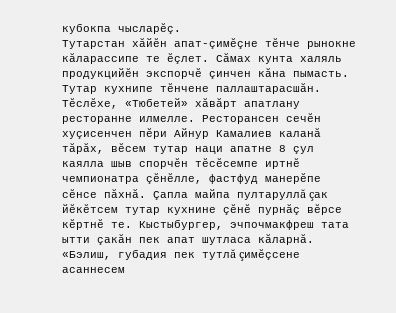кубокпа чысларӗç.
Тутарстан хăйӗн апат-çимӗçне тӗнче рынокне кăларассипе те ӗçлет. Сăмах кунта халяль продукцийӗн экспорчӗ çинчен кăна пымасть. Тутар кухнипе тӗнчене паллаштарасшăн. Тӗслӗхе, «Тюбетей» хăвăрт апатлану ресторанне илмелле. Ресторансен сечӗн хуçисенчен пӗри Айнур Камалиев каланă тăрăх, вӗсем тутар наци апатне 8 çул каялла шыв спорчӗн тӗсӗсемпе иртнӗ чемпионатра çӗнӗлле, фастфуд манерӗпе сӗнсе пăхнă. Çапла майпа пултаруллă çак йӗкӗтсем тутар кухнине çӗнӗ пурнăç вӗрсе кӗртнӗ те. Кыстыбургер, эчпочмакфреш тата ытти çакăн пек апат шутласа кăларнă.
«Бэлиш, губадия пек тутлă çимӗçсене асаннесем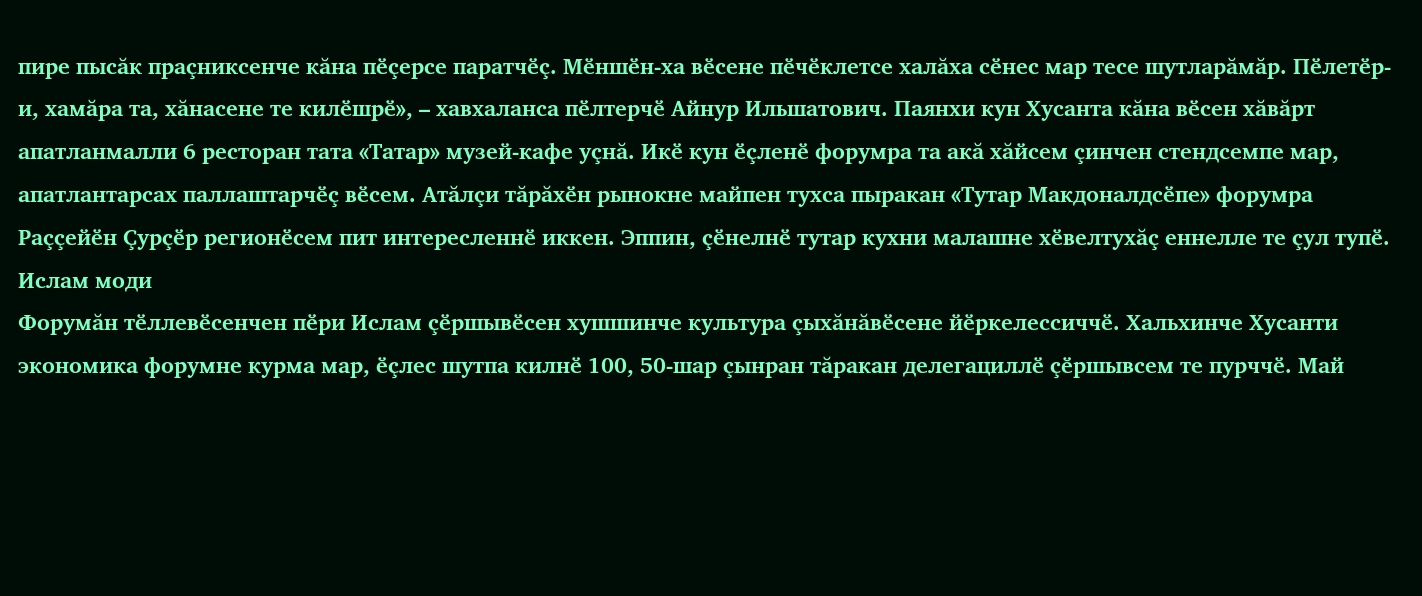пире пысăк праçниксенче кăна пӗçерсе паратчӗç. Мӗншӗн-ха вӗсене пӗчӗклетсе халăха сӗнес мар тесе шутларăмăр. Пӗлетӗр-и, хамăра та, хăнасене те килӗшрӗ», – хавхаланса пӗлтерчӗ Айнур Ильшатович. Паянхи кун Хусанта кăна вӗсен хăвăрт апатланмалли 6 ресторан тата «Татар» музей-кафе уçнă. Икӗ кун ӗçленӗ форумра та акă хăйсем çинчен стендсемпе мар, апатлантарсах паллаштарчӗç вӗсем. Атăлçи тăрăхӗн рынокне майпен тухса пыракан «Тутар Макдоналдсӗпе» форумра Раççейӗн Çурçӗр регионӗсем пит интересленнӗ иккен. Эппин, çӗнелнӗ тутар кухни малашне хӗвелтухăç еннелле те çул тупӗ.
Ислам моди
Форумăн тӗллевӗсенчен пӗри Ислам çӗршывӗсен хушшинче культура çыхăнăвӗсене йӗркелессиччӗ. Хальхинче Хусанти экономика форумне курма мар, ӗçлес шутпа килнӗ 100, 50-шар çынран тăракан делегациллӗ çӗршывсем те пурччӗ. Май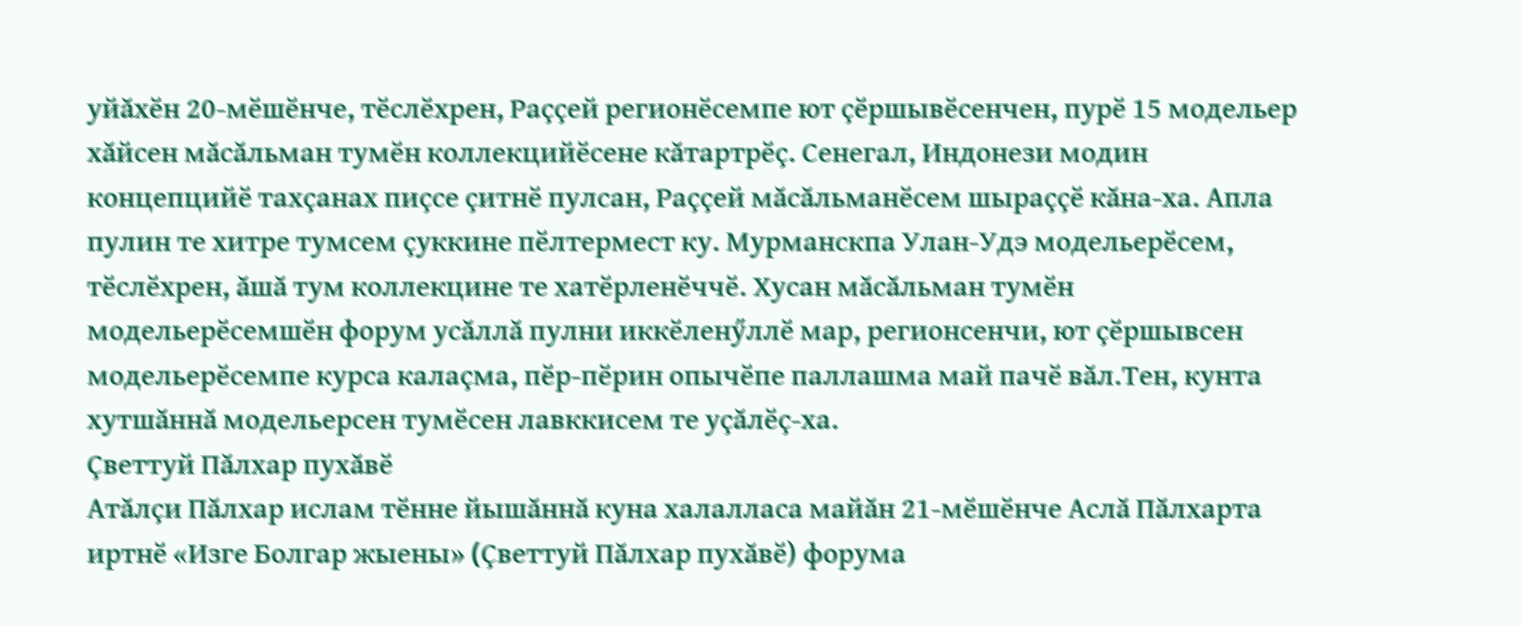уйăхӗн 20-мӗшӗнче, тӗслӗхрен, Раççей регионӗсемпе ют çӗршывӗсенчен, пурӗ 15 модельер хăйсен мăсăльман тумӗн коллекцийӗсене кăтартрӗç. Сенегал, Индонези модин концепцийӗ тахçанах пиçсе çитнӗ пулсан, Раççей мăсăльманӗсем шыраççӗ кăна-ха. Апла пулин те хитре тумсем çуккине пӗлтермест ку. Мурманскпа Улан-Удэ модельерӗсем, тӗслӗхрен, ăшă тум коллекцине те хатӗрленӗччӗ. Хусан мăсăльман тумӗн модельерӗсемшӗн форум усăллă пулни иккӗленӳллӗ мар, регионсенчи, ют çӗршывсен модельерӗсемпе курса калаçма, пӗр-пӗрин опычӗпе паллашма май пачӗ вăл.Тен, кунта хутшăннă модельерсен тумӗсен лавккисем те уçăлӗç-ха.
Çветтуй Пăлхар пухăвӗ
Атăлçи Пăлхар ислам тӗнне йышăннă куна халалласа майăн 21-мӗшӗнче Аслă Пăлхарта иртнӗ «Изге Болгар жыены» (Çветтуй Пăлхар пухăвӗ) форума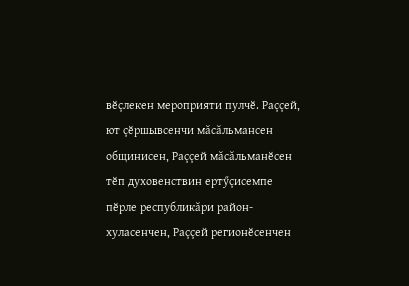вӗçлекен мероприяти пулчӗ. Раççей, ют çӗршывсенчи мăсăльмансен общинисен, Раççей мăсăльманӗсен тӗп духовенствин ертӳçисемпе пӗрле республикăри район-хуласенчен, Раççей регионӗсенчен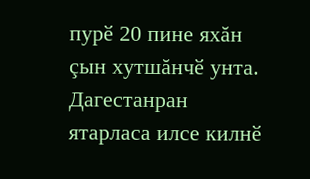пурӗ 20 пине яхăн çын хутшăнчӗ унта. Дагестанран ятарласа илсе килнӗ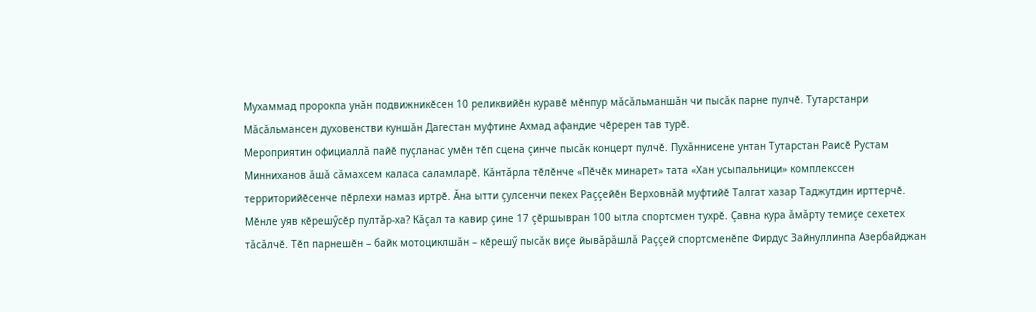Мухаммад пророкпа унăн подвижникӗсен 10 реликвийӗн куравӗ мӗнпур мăсăльманшăн чи пысăк парне пулчӗ. Тутарстанри Мăсăльмансен духовенстви куншăн Дагестан муфтине Ахмад афандие чӗререн тав турӗ.
Мероприятин официаллă пайӗ пуçланас умӗн тӗп сцена çинче пысăк концерт пулчӗ. Пухăннисене унтан Тутарстан Раисӗ Рустам Минниханов ăшă сăмахсем каласа саламларӗ. Кăнтăрла тӗлӗнче «Пӗчӗк минарет» тата «Хан усыпальници» комплекссен территорийӗсенче пӗрлехи намаз иртрӗ. Ăна ытти çулсенчи пекех Раççейӗн Верховнăй муфтийӗ Талгат хазар Таджутдин ирттерчӗ.
Мӗнле уяв кӗрешӳсӗр пултăр-ха? Кăçал та кавир çине 17 çӗршывран 100 ытла спортсмен тухрӗ. Çавна кура ăмăрту темиçе сехетех тăсăлчӗ. Тӗп парнешӗн – байк мотоциклшăн – кӗрешӳ пысăк виçе йывăрăшлă Раççей спортсменӗпе Фирдус Зайнуллинпа Азербайджан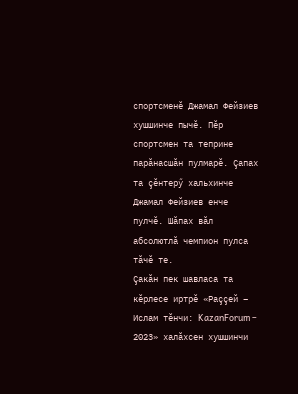спортсменӗ Джамал Фейзиев хушшинче пычӗ. Пӗр спортсмен та теприне парăнасшăн пулмарӗ. Çапах та çӗнтерӳ хальхинче Джамал Фейзиев енче пулчӗ. Шăпах вăл абсолютлă чемпион пулса тăчӗ те.
Çакăн пек шавласа та кӗрлесе иртрӗ «Раççей – Ислам тӗнчи: KazanForum – 2023» халăхсен хушшинчи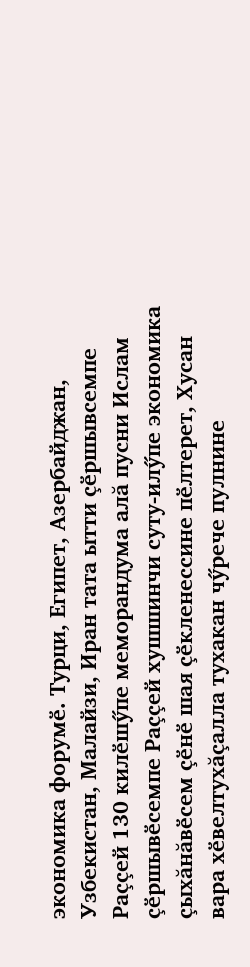экономика форумӗ. Турци, Египет, Азербайджан, Узбекистан, Малайзи, Иран тата ытти çӗршывсемпе Раççей 130 килӗшӳпе меморандума алă пусни Ислам çӗршывӗсемпе Раççей хушшинчи суту-илӳпе экономика çыхăнăвӗсем çӗнӗ шая çӗкленессине пӗлтерет, Хусан вара хӗвелтухăçалла тухакан чӳрече пулнине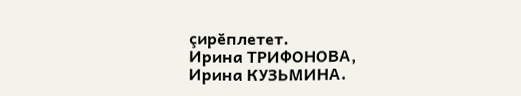çирӗплетет.
Ирина ТРИФОНОВА,
Ирина КУЗЬМИНА.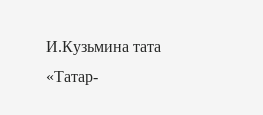И.Кузьмина тата «Татар-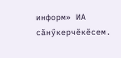информ» ИА сăнӳкерчӗкӗсем.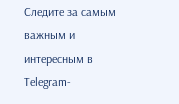Следите за самым важным и интересным в Telegram-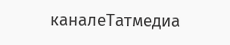каналеТатмедиа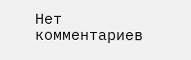Нет комментариев